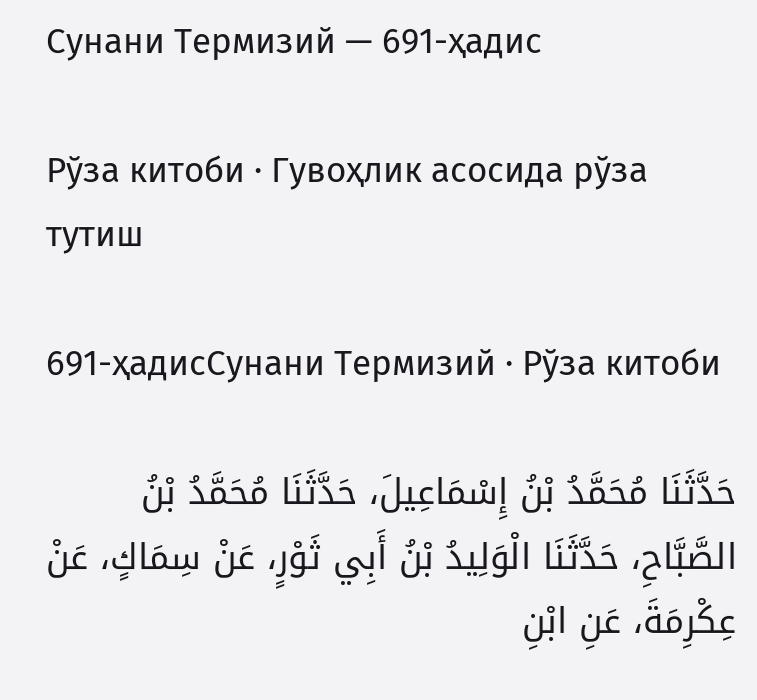Сунани Термизий — 691-ҳадис

Рўза китоби · Гувоҳлик асосида рўза тутиш

691-ҳадисСунани Термизий · Рўза китоби

حَدَّثَنَا مُحَمَّدُ بْنُ إِسْمَاعِيلَ، حَدَّثَنَا مُحَمَّدُ بْنُ الصَّبَّاحِ، حَدَّثَنَا الْوَلِيدُ بْنُ أَبِي ثَوْرٍ، عَنْ سِمَاكٍ، عَنْ عِكْرِمَةَ، عَنِ ابْنِ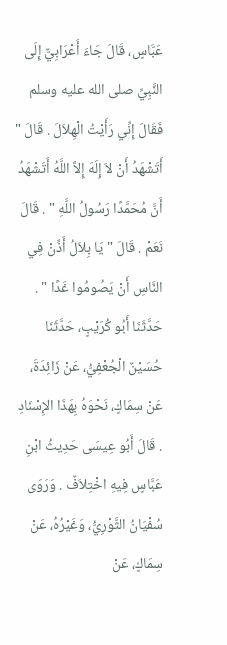عَبَّاسٍ، قَالَ جَاءَ أَعْرَابِيٌّ إِلَى النَّبِيِّ صلى الله عليه وسلم فَقَالَ إِنِّي رَأَيْتُ الْهِلاَلَ . قَالَ " أَتَشْهَدُ أَنْ لاَ إِلَهَ إِلاَّ اللَّهُ أَتَشْهَدُ أَنَّ مُحَمَّدًا رَسُولُ اللَّهِ " . قَالَ نَعَمْ . قَالَ " يَا بِلاَلُ أَذِّنْ فِي النَّاسِ أَنْ يَصُومُوا غَدًا " . حَدَّثَنَا أَبُو كُرَيْبٍ، حَدَّثَنَا حُسَيْنٌ الْجُعْفِيُّ، عَنْ زَائِدَةَ، عَنْ سِمَاكٍ، نَحْوَهُ بِهَذَا الإِسْنَادِ . قَالَ أَبُو عِيسَى حَدِيثُ ابْنِ عَبَّاسٍ فِيهِ اخْتِلاَفٌ . وَرَوَى سُفْيَانُ الثَّوْرِيُّ، وَغَيْرُهُ، عَنْ سِمَاكٍ، عَنْ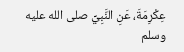عِكْرِمَةَ، عَنِ النَّبِيِّ صلى الله عليه وسلم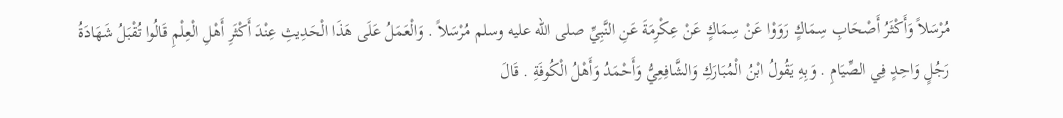مُرْسَلاً وَأَكْثَرُ أَصْحَابِ سِمَاكٍ رَوَوْا عَنْ سِمَاكٍ عَنْ عِكْرِمَةَ عَنِ النَّبِيِّ صلى الله عليه وسلم مُرْسَلاً . وَالْعَمَلُ عَلَى هَذَا الْحَدِيثِ عِنْدَ أَكْثَرِ أَهْلِ الْعِلْمِ قَالُوا تُقْبَلُ شَهَادَةُ رَجُلٍ وَاحِدٍ فِي الصِّيَامِ . وَبِهِ يَقُولُ ابْنُ الْمُبَارَكِ وَالشَّافِعِيُّ وَأَحْمَدُ وَأَهْلُ الْكُوفَةِ . قَالَ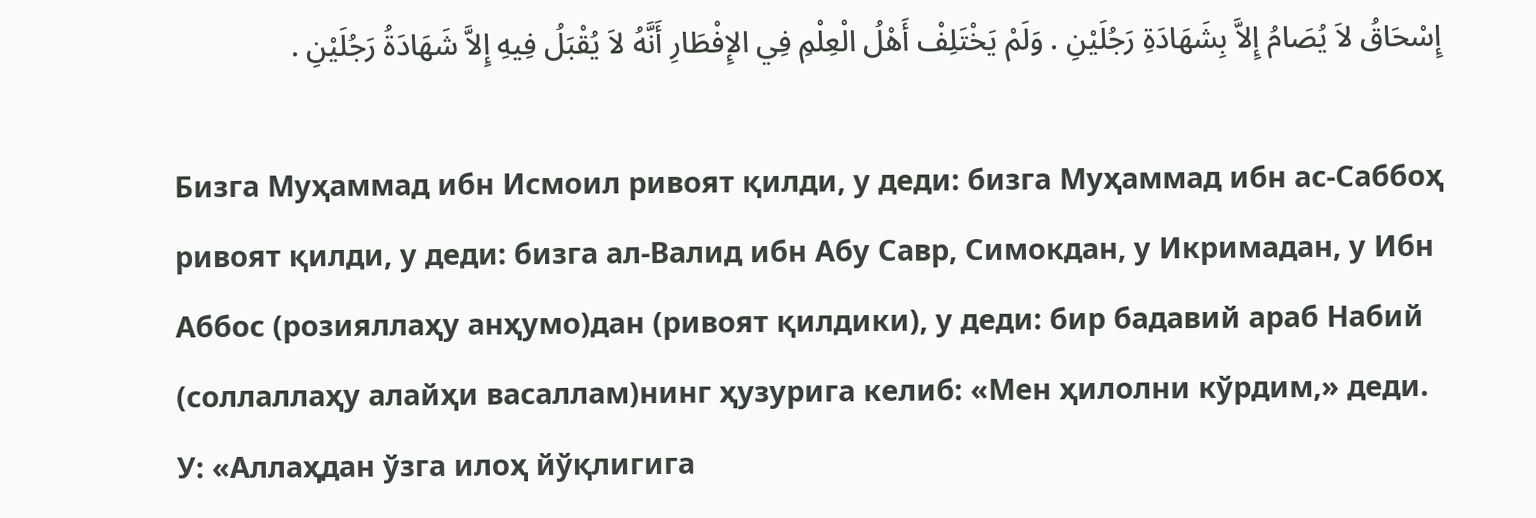إِسْحَاقُ لاَ يُصَامُ إِلاَّ بِشَهَادَةِ رَجُلَيْنِ . وَلَمْ يَخْتَلِفْ أَهْلُ الْعِلْمِ فِي الإِفْطَارِ أَنَّهُ لاَ يُقْبَلُ فِيهِ إِلاَّ شَهَادَةُ رَجُلَيْنِ .

Бизга Муҳаммад ибн Исмоил ривоят қилди, у деди: бизга Муҳаммад ибн ас-Саббоҳ ривоят қилди, у деди: бизга ал-Валид ибн Абу Савр, Симокдан, у Икримадан, у Ибн Аббос (розияллаҳу анҳумо)дан (ривоят қилдики), у деди: бир бадавий араб Набий (соллаллаҳу алайҳи васаллам)нинг ҳузурига келиб: «Мен ҳилолни кўрдим,» деди. У: «Аллаҳдан ўзга илоҳ йўқлигига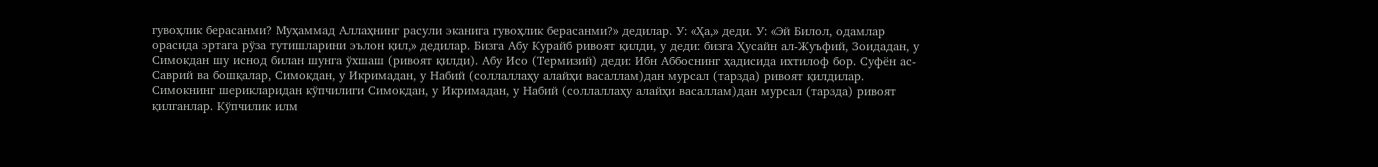гувоҳлик берасанми? Муҳаммад Аллаҳнинг расули эканига гувоҳлик берасанми?» дедилар. У: «Ҳа,» деди. У: «Эй Билол, одамлар орасида эртага рўза тутишларини эълон қил,» дедилар. Бизга Абу Курайб ривоят қилди, у деди: бизга Ҳусайн ал-Жуъфий, Зоидадан, у Симокдан шу иснод билан шунга ўхшаш (ривоят қилди). Абу Исо (Термизий) деди: Ибн Аббоснинг ҳадисида ихтилоф бор. Суфён ас-Саврий ва бошқалар, Симокдан, у Икримадан, у Набий (соллаллаҳу алайҳи васаллам)дан мурсал (тарзда) ривоят қилдилар. Симокнинг шерикларидан кўпчилиги Симокдан, у Икримадан, у Набий (соллаллаҳу алайҳи васаллам)дан мурсал (тарзда) ривоят қилганлар. Кўпчилик илм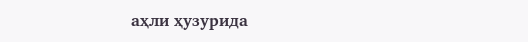аҳли ҳузурида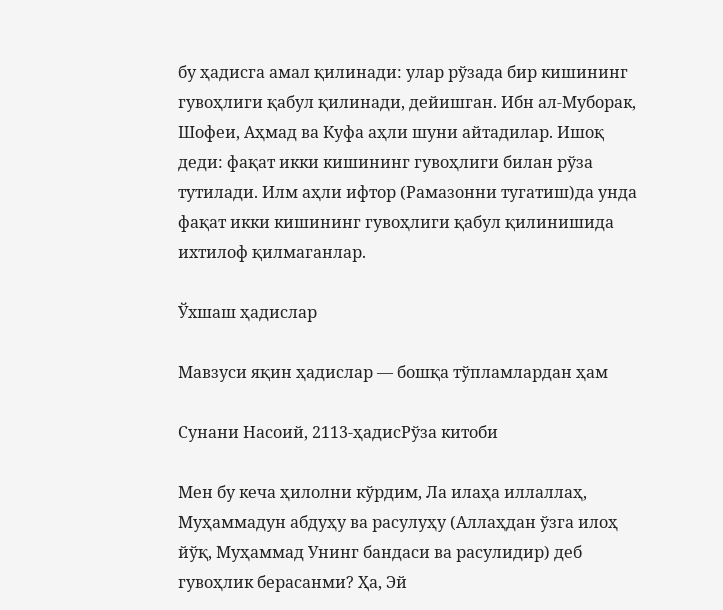бу ҳадисга амал қилинади: улар рўзада бир кишининг гувоҳлиги қабул қилинади, дейишган. Ибн ал-Муборак, Шофеи, Аҳмад ва Куфа аҳли шуни айтадилар. Ишоқ деди: фақат икки кишининг гувоҳлиги билан рўза тутилади. Илм аҳли ифтор (Рамазонни тугатиш)да унда фақат икки кишининг гувоҳлиги қабул қилинишида ихтилоф қилмаганлар.

Ўхшаш ҳадислар

Мавзуси яқин ҳадислар — бошқа тўпламлардан ҳам

Сунани Насоий, 2113-ҳадисРўза китоби

Мен бу кеча ҳилолни кўрдим, Ла илаҳа иллаллаҳ, Муҳаммадун абдуҳу ва расулуҳу (Аллаҳдан ўзга илоҳ йўқ, Муҳаммад Унинг бандаси ва расулидир) деб гувоҳлик берасанми? Ҳа, Эй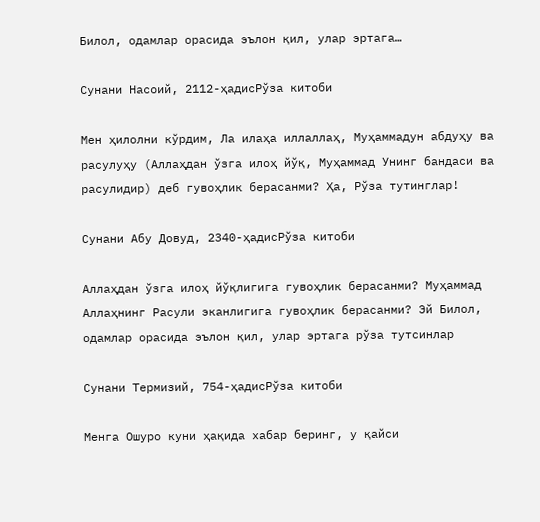Билол, одамлар орасида эълон қил, улар эртага…

Сунани Насоий, 2112-ҳадисРўза китоби

Мен ҳилолни кўрдим, Ла илаҳа иллаллаҳ, Муҳаммадун абдуҳу ва расулуҳу (Аллаҳдан ўзга илоҳ йўқ, Муҳаммад Унинг бандаси ва расулидир) деб гувоҳлик берасанми? Ҳа, Рўза тутинглар!

Сунани Абу Довуд, 2340-ҳадисРўза китоби

Аллаҳдан ўзга илоҳ йўқлигига гувоҳлик берасанми? Муҳаммад Аллаҳнинг Расули эканлигига гувоҳлик берасанми? Эй Билол, одамлар орасида эълон қил, улар эртага рўза тутсинлар

Сунани Термизий, 754-ҳадисРўза китоби

Менга Ошуро куни ҳақида хабар беринг, у қайси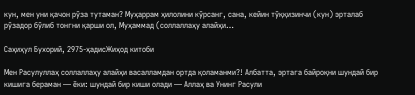кун, мен уни қачон рўза тутаман? Муҳаррам ҳилолини кўрсанг, сана, кейин тўққизинчи (кун) эрталаб рўзадор бўлиб тонгни қарши ол, Муҳаммад (соллаллаҳу алайҳи…

Саҳиҳул Бухорий, 2975-ҳадисЖиҳод китоби

Мен Расулуллаҳ соллаллаҳу алайҳи васалламдан ортда қоламанми?! Албатта, эртага байроқни шундай бир кишига бераман — ёки: шундай бир киши олади — Аллаҳ ва Унинг Расули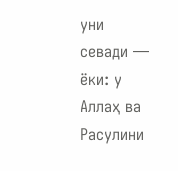уни севади — ёки: у Аллаҳ ва Расулини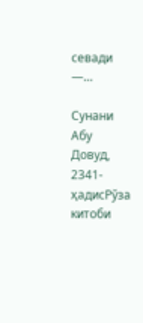севади —…

Сунани Абу Довуд, 2341-ҳадисРўза китоби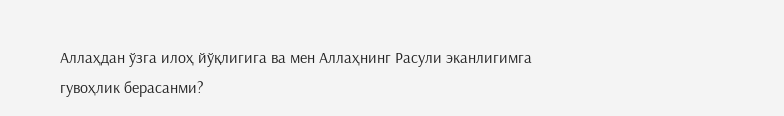Аллаҳдан ўзга илоҳ йўқлигига ва мен Аллаҳнинг Расули эканлигимга гувоҳлик берасанми?